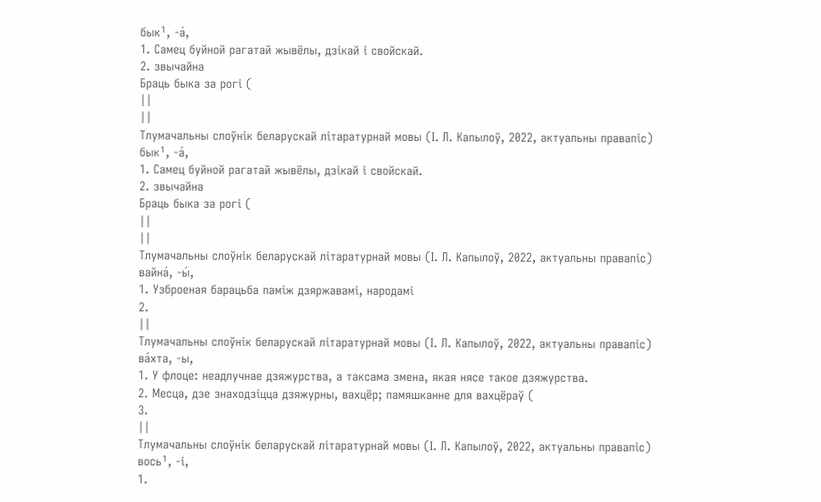бык¹, -а́,
1. Самец буйной рагатай жывёлы, дзікай і свойскай.
2. звычайна
Браць быка за рогі (
||
||
Тлумачальны слоўнік беларускай літаратурнай мовы (І. Л. Капылоў, 2022, актуальны правапіс)
бык¹, -а́,
1. Самец буйной рагатай жывёлы, дзікай і свойскай.
2. звычайна
Браць быка за рогі (
||
||
Тлумачальны слоўнік беларускай літаратурнай мовы (І. Л. Капылоў, 2022, актуальны правапіс)
вайна́, -ы́,
1. Узброеная барацьба паміж дзяржавамі, народамі
2.
||
Тлумачальны слоўнік беларускай літаратурнай мовы (І. Л. Капылоў, 2022, актуальны правапіс)
ва́хта, -ы,
1. У флоце: неадлучнае дзяжурства, а таксама змена, якая нясе такое дзяжурства.
2. Месца, дзе знаходзіцца дзяжурны, вахцёр; памяшканне для вахцёраў (
3.
||
Тлумачальны слоўнік беларускай літаратурнай мовы (І. Л. Капылоў, 2022, актуальны правапіс)
вось¹, -і,
1.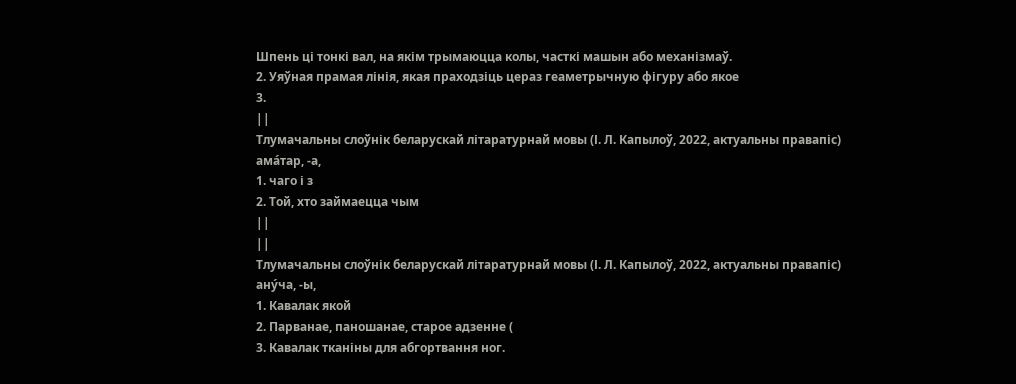Шпень ці тонкі вал, на якім трымаюцца колы, часткі машын або механізмаў.
2. Уяўная прамая лінія, якая праходзіць цераз геаметрычную фігуру або якое
3.
||
Тлумачальны слоўнік беларускай літаратурнай мовы (І. Л. Капылоў, 2022, актуальны правапіс)
ама́тар, -а,
1. чаго і з
2. Той, хто займаецца чым
||
||
Тлумачальны слоўнік беларускай літаратурнай мовы (І. Л. Капылоў, 2022, актуальны правапіс)
ану́ча, -ы,
1. Кавалак якой
2. Парванае, паношанае, старое адзенне (
3. Кавалак тканіны для абгортвання ног.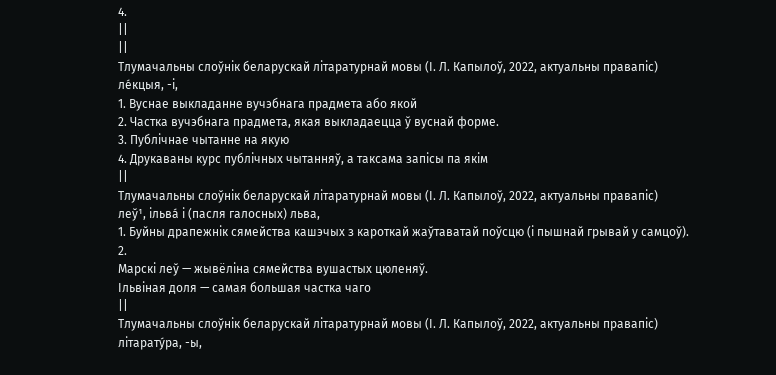4.
||
||
Тлумачальны слоўнік беларускай літаратурнай мовы (І. Л. Капылоў, 2022, актуальны правапіс)
ле́кцыя, -і,
1. Вуснае выкладанне вучэбнага прадмета або якой
2. Частка вучэбнага прадмета, якая выкладаецца ў вуснай форме.
3. Публічнае чытанне на якую
4. Друкаваны курс публічных чытанняў, а таксама запісы па якім
||
Тлумачальны слоўнік беларускай літаратурнай мовы (І. Л. Капылоў, 2022, актуальны правапіс)
леў¹, ільва́ і (пасля галосных) льва,
1. Буйны драпежнік сямейства кашэчых з кароткай жаўтаватай поўсцю (і пышнай грывай у самцоў).
2.
Марскі леў — жывёліна сямейства вушастых цюленяў.
Ільвіная доля — самая большая частка чаго
||
Тлумачальны слоўнік беларускай літаратурнай мовы (І. Л. Капылоў, 2022, актуальны правапіс)
літарату́ра, -ы,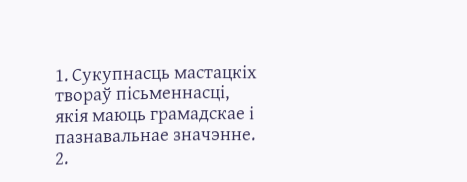1. Сукупнасць мастацкіх твораў пісьменнасці, якія маюць грамадскае і пазнавальнае значэнне.
2.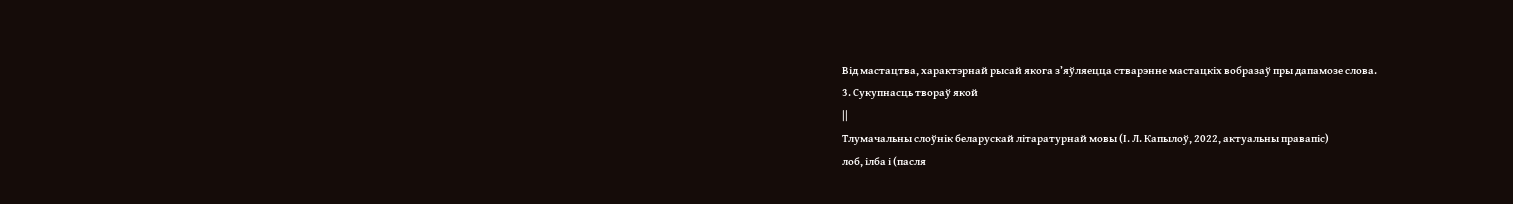Від мастацтва, характэрнай рысай якога з’яўляецца стварэнне мастацкіх вобразаў пры дапамозе слова.
3. Сукупнасць твораў якой
||
Тлумачальны слоўнік беларускай літаратурнай мовы (І. Л. Капылоў, 2022, актуальны правапіс)
лоб, ілба і (пасля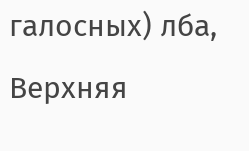галосных) лба,
Верхняя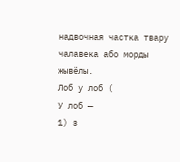надвочная частка твару чалавека або морды жывёлы.
Лоб у лоб (
У лоб —
1) з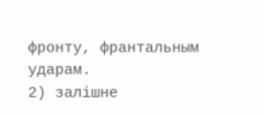фронту, франтальным ударам.
2) залішне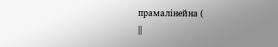прамалінейна (
||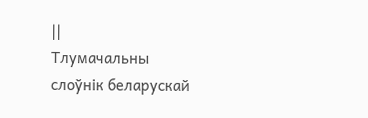||
Тлумачальны слоўнік беларускай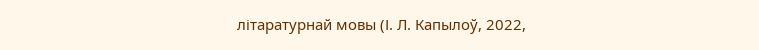літаратурнай мовы (І. Л. Капылоў, 2022,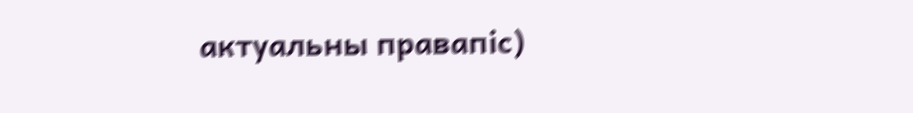актуальны правапіс)